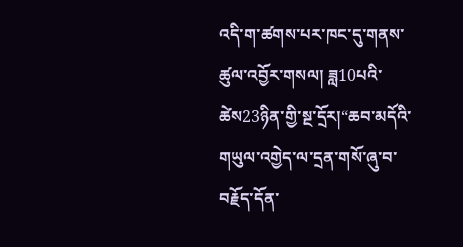འདི་ག་ཚགས་པར་ཁང་དུ་གནས་ཚུལ་འབྱོར་གསལ། ཟླ10པའི་ཚེས23ཉིན་གྱི་སྔ་དྲོར།“ཆབ་མདོའི་གཡུལ་འགྱེད་ལ་དྲན་གསོ་ཞུ་བ་བརྗོད་དོན་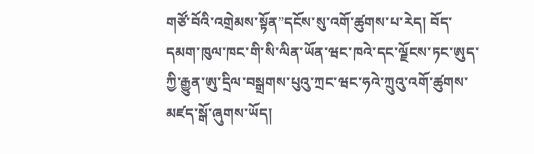གཙོ་བོའི་འགྲེམས་སྟོན”དངོས་སུ་འགོ་ཚུགས་པ་རེད། བོད་དམག་ཁུལ་ཁང་གི་སི་ལིན་ཡོན་ཝང་ཁའེ་དང་ལྗོངས་ཏང་ཨུད་ཀྱི་རྒྱུན་ཨུ་དྲིལ་བསྒྲགས་པུའུ་ཀྲང་ཝང་ཧའེ་ཀྲུའུ་འགོ་ཚུགས་མཛད་སྒོ་ཞུགས་ཡོད།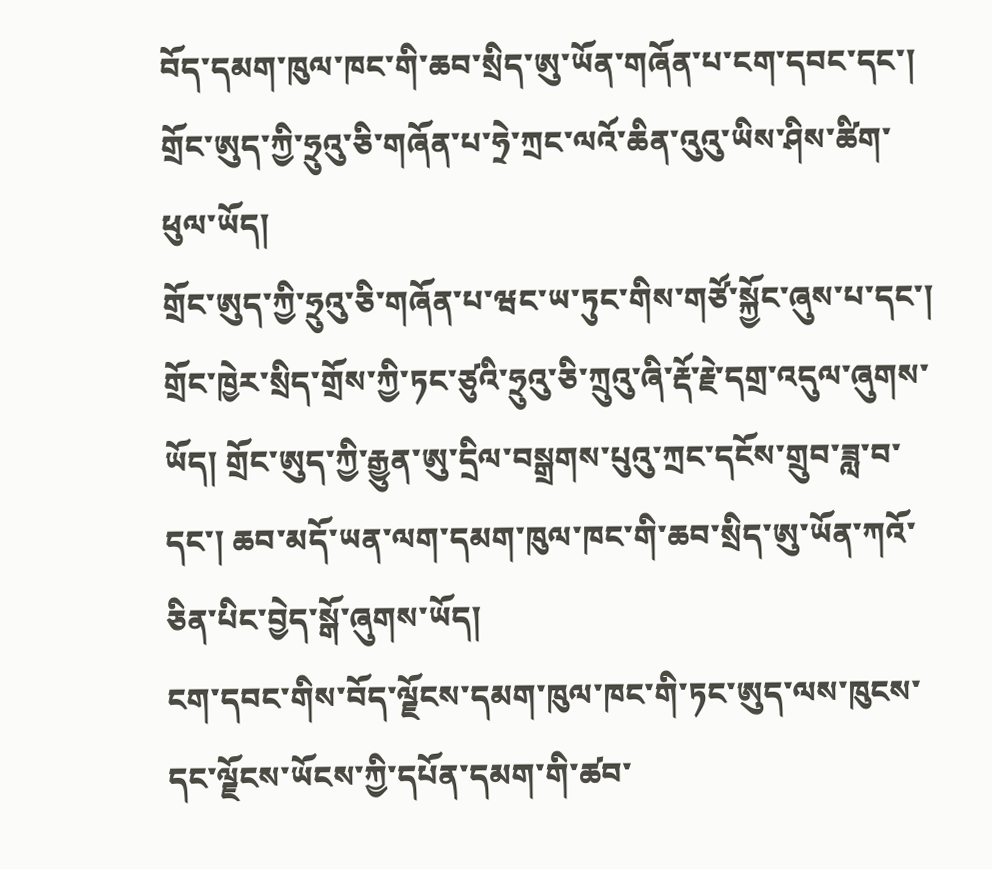བོད་དམག་ཁུལ་ཁང་གི་ཆབ་སྲིད་ཨུ་ཡོན་གཞོན་པ་ངག་དབང་དང་། གྲོང་ཨུད་ཀྱི་ཧྲུའུ་ཅི་གཞོན་པ་ཧྲེ་ཀྲང་ལའོ་ཆིན་འུའུ་ཡིས་ཤིས་ཚིག་ཕུལ་ཡོད།
གྲོང་ཨུད་ཀྱི་ཧྲུའུ་ཅི་གཞོན་པ་ཝང་ཡ་ཏུང་གིས་གཙོ་སྐྱོང་ཞུས་པ་དང་། གྲོང་ཁྱེར་སྲིད་གྲོས་ཀྱི་ཏང་ཙུའི་ཧྲུའུ་ཅི་ཀྲུའུ་ཞི་རྡོ་རྗེ་དགྲ་འདུལ་ཞུགས་ཡོད། གྲོང་ཨུད་ཀྱི་རྒྱུན་ཨུ་དྲིལ་བསྒྲགས་པུའུ་ཀྲང་དངོས་གྲུབ་ཟླ་བ་དང་། ཆབ་མདོ་ཡན་ལག་དམག་ཁུལ་ཁང་གི་ཆབ་སྲིད་ཨུ་ཡོན་ཀའོ་ཅིན་པིང་བྱེད་སྒོ་ཞུགས་ཡོད།
ངག་དབང་གིས་བོད་ལྗོངས་དམག་ཁུལ་ཁང་གི་ཏང་ཨུད་ལས་ཁུངས་དང་ལྗོངས་ཡོངས་ཀྱི་དཔོན་དམག་གི་ཚབ་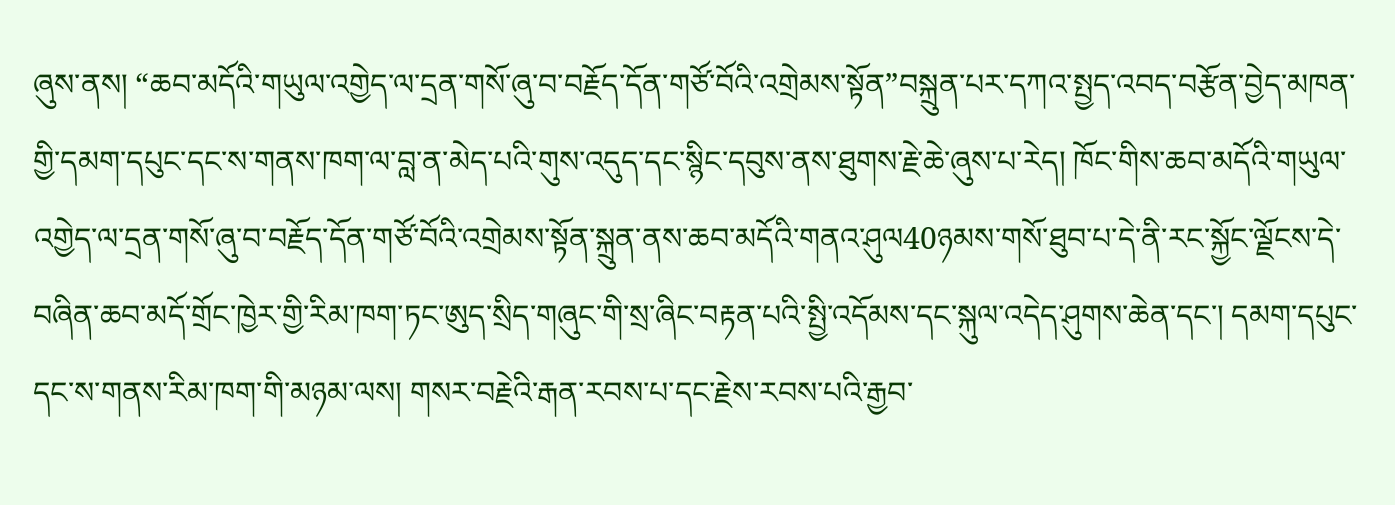ཞུས་ནས། “ཆབ་མདོའི་གཡུལ་འགྱེད་ལ་དྲན་གསོ་ཞུ་བ་བརྗོད་དོན་གཙོ་བོའི་འགྲེམས་སྟོན”བསྐྲུན་པར་དཀའ་སྤྱད་འབད་བརྩོན་བྱེད་མཁན་གྱི་དམག་དཔུང་དང་ས་གནས་ཁག་ལ་བླ་ན་མེད་པའི་གུས་འདུད་དང་སྙིང་དབུས་ནས་ཐུགས་རྗེ་ཆེ་ཞུས་པ་རེད། ཁོང་གིས་ཆབ་མདོའི་གཡུལ་འགྱེད་ལ་དྲན་གསོ་ཞུ་བ་བརྗོད་དོན་གཙོ་བོའི་འགྲེམས་སྟོན་སྐྲུན་ནས་ཆབ་མདོའི་གནའ་ཤུལ40ཉམས་གསོ་ཐུབ་པ་དེ་ནི་རང་སྐྱོང་ལྗོངས་དེ་བཞིན་ཆབ་མདོ་གྲོང་ཁྱེར་གྱི་རིམ་ཁག་ཏང་ཨུད་སྲིད་གཞུང་གི་སྲ་ཞིང་བརྟན་པའི་སྤྱི་འདོམས་དང་སྐུལ་འདེད་ཤུགས་ཆེན་དང་། དམག་དཔུང་དང་ས་གནས་རིམ་ཁག་གི་མཉམ་ལས། གསར་བརྗེའི་རྒན་རབས་པ་དང་རྗེས་རབས་པའི་རྒྱབ་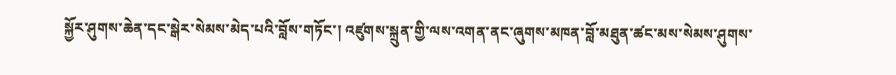སྐྱོར་ཤུགས་ཆེན་དང་སྒེར་སེམས་མེད་པའི་བློས་གཏོང་། འཛུགས་སྐྲུན་གྱི་ལས་འགན་ནང་ཞུགས་མཁན་བློ་མཐུན་ཚང་མས་སེམས་ཤུགས་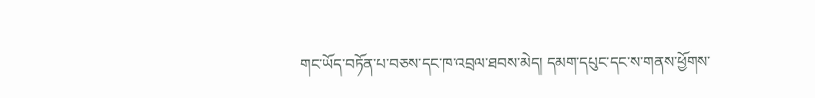གང་ཡོད་བཏོན་པ་བཅས་དང་ཁ་འབྲལ་ཐབས་མེད། དམག་དཔུང་དང་ས་གནས་ཕྱོགས་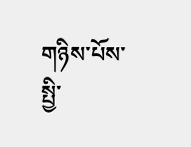གཉིས་པོས་སྤྱི་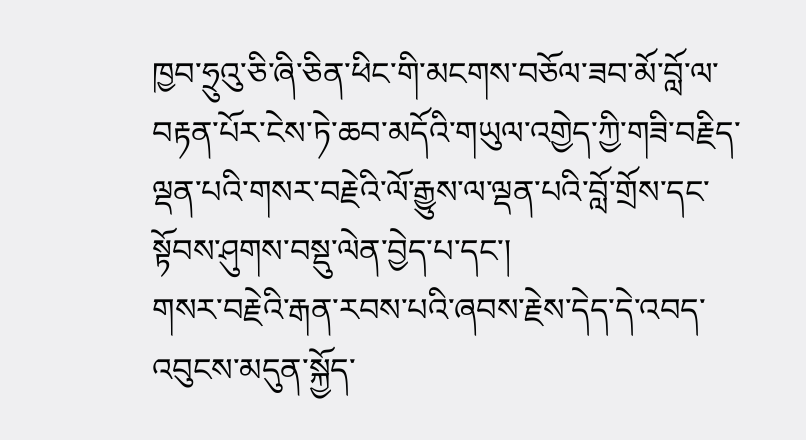ཁྱབ་ཧྲུའུ་ཅི་ཞི་ཅིན་ཕིང་གི་མངགས་བཅོལ་ཟབ་མོ་བློ་ལ་བརྟན་པོར་ངེས་ཏེ་ཆབ་མདོའི་གཡུལ་འགྱེད་ཀྱི་གཟི་བརྗིད་ལྡན་པའི་གསར་བརྗེའི་ལོ་རྒྱུས་ལ་ལྡན་པའི་བློ་གྲོས་དང་སྟོབས་ཤུགས་བསྡུ་ལེན་བྱེད་པ་དང་།
གསར་བརྗེའི་རྒན་རབས་པའི་ཞབས་རྗེས་དེད་དེ་འབད་འབུངས་མདུན་སྐྱོད་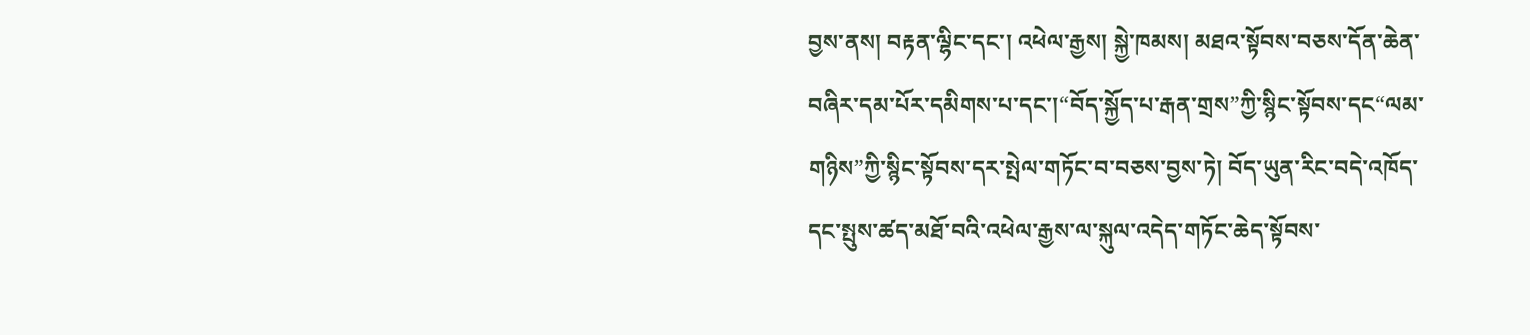བྱས་ནས། བརྟན་ལྷིང་དང་། འཕེལ་རྒྱས། སྐྱེ་ཁམས། མཐའ་སྟོབས་བཅས་དོན་ཆེན་བཞིར་དམ་པོར་དམིགས་པ་དང་།“བོད་སྐྱོད་པ་རྒན་གྲས”ཀྱི་སྙིང་སྟོབས་དང“ལམ་གཉིས”ཀྱི་སྙིང་སྟོབས་དར་སྤེལ་གཏོང་བ་བཅས་བྱས་ཏེ། བོད་ཡུན་རིང་བདེ་འཁོད་དང་སྤུས་ཚད་མཐོ་བའི་འཕེལ་རྒྱས་ལ་སྐུལ་འདེད་གཏོང་ཆེད་སྟོབས་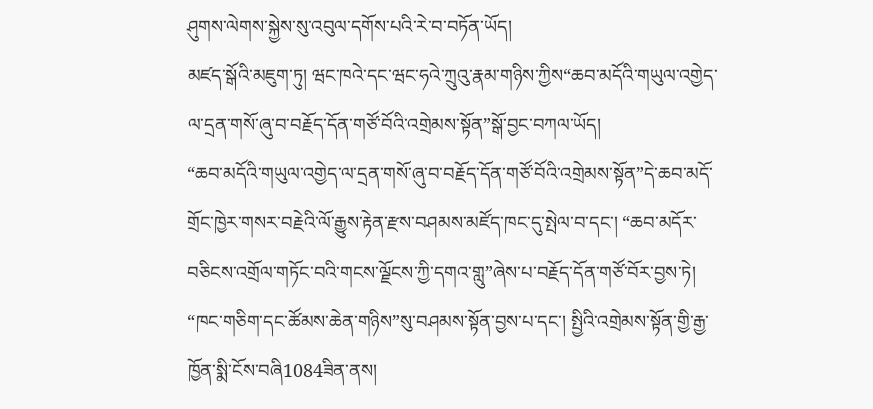ཤུགས་ལེགས་སྐྱེས་སུ་འབུལ་དགོས་པའི་རེ་བ་བཏོན་ཡོད།
མཛད་སྒོའི་མཇུག་ཏུ། ཝང་ཁའེ་དང་ཝང་ཧའེ་ཀྲུའུ་རྣམ་གཉིས་ཀྱིས“ཆབ་མདོའི་གཡུལ་འགྱེད་ལ་དྲན་གསོ་ཞུ་བ་བརྗོད་དོན་གཙོ་བོའི་འགྲེམས་སྟོན”སྒོ་བྱང་བཀལ་ཡོད།
“ཆབ་མདོའི་གཡུལ་འགྱེད་ལ་དྲན་གསོ་ཞུ་བ་བརྗོད་དོན་གཙོ་བོའི་འགྲེམས་སྟོན”དེ་ཆབ་མདོ་གྲོང་ཁྱེར་གསར་བརྗེའི་ལོ་རྒྱུས་རྟེན་རྫས་བཤམས་མཛོད་ཁང་དུ་སྤེལ་བ་དང་། “ཆབ་མདོར་བཅིངས་འགྲོལ་གཏོང་བའི་གངས་ལྗོངས་ཀྱི་དགའ་གླུ”ཞེས་པ་བརྗོད་དོན་གཙོ་བོར་བྱས་ཏེ། “ཁང་གཅིག་དང་ཚོམས་ཆེན་གཉིས”སུ་བཤམས་སྟོན་བྱས་པ་དང་། སྤྱིའི་འགྲེམས་སྟོན་གྱི་རྒྱ་ཁྱོན་སྨི་ངོས་བཞི1084ཟིན་ནས།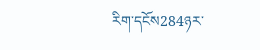རིག་དངོས284ཉར་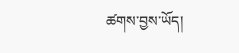ཚགས་བྱས་ཡོད།